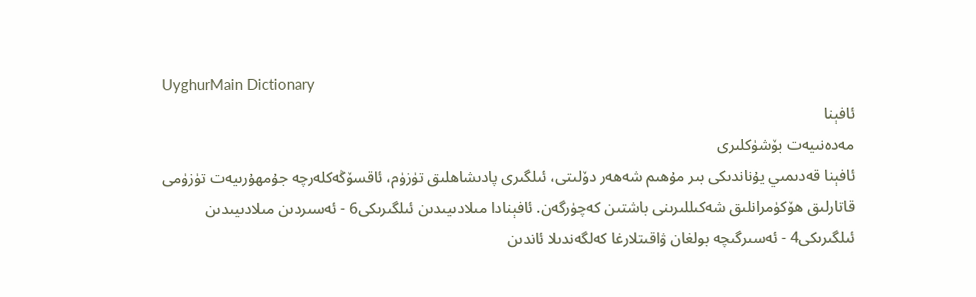UyghurMain Dictionary
ئافېنا
مەدەنىيەت بۆشۈكلىرى
ئافېنا قەدىمىي يۇناندىكى بىر مۇھىم شەھەر دۆلىتى، ئىلگىرى پادىشاھلىق تۈزۈم، ئاقسۆڭەكلەرچە جۇمھۇرىيەت تۈزۈمى قاتارلىق ھۆكۈمرانلىق شەكىللىرىنى باشتىن كەچۈرگەن. ئافېنادا مىلادىيىدىن ئىلگىرىكى6 - ئەسىردىن مىلادىيىدىن ئىلگىرىكى4 - ئەسىرگىچە بولغان ۋاقىتلارغا كەلگەندىلا ئاندىن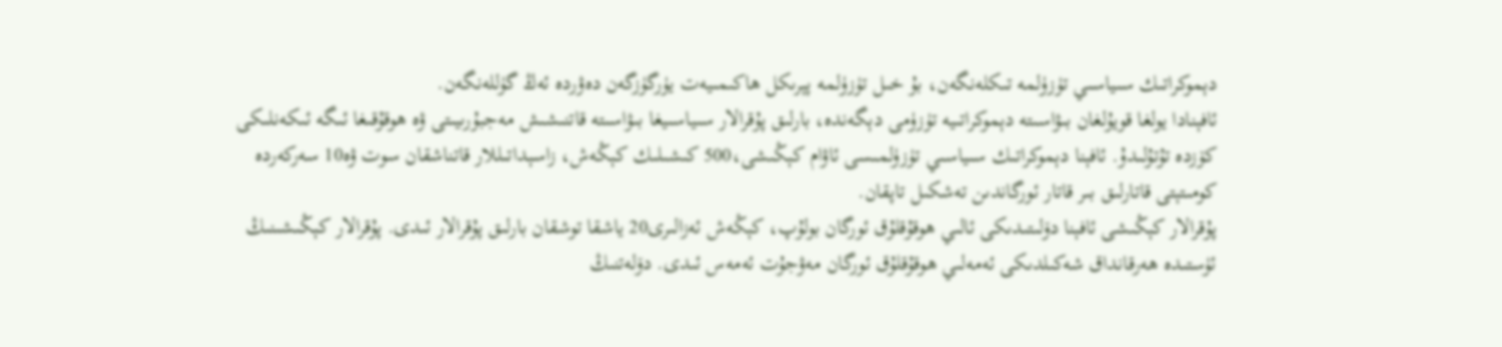دېموكراتىك سىياسىي تۈزۈلمە تىكلەنگەن، بۇ خىل تۈزۈلمە پېرىكل ھاكىمىيەت يۈرگۈزگەن دەۋردە ئەڭ گۈللەنگەن.
ئافېنادا يولغا قويۇلغان بىۋاسىتە دېموكراتىيە تۈزۈمى دېگەندە، بارلىق پۇقرالار سىياسىيغا بىۋاسىتە قاتنىشىش مەجبۇرىيىتى ۋە ھوقۇقىغا ئىگە ئىكەنلىكى كۆزدە تۇتۇلىدۇ. ئافېنا دېموكراتىك سىياسىي تۈزۈلمىسى ئاۋام كېڭىشى،500 كىشىلىك كېڭەش، زاسېداتىللار قاتناشقان سوت ۋە10 سەركەردە كومىتېتى قاتارلىق بىر قاتار ئورگاندىن تەشكىل تاپقان.
پۇقرالار كېڭىشى ئافېنا دۆلىتىدىكى ئالىي ھوقۇقلۇق ئورگان بولۇپ، كېڭەش ئەزالىرى20 ياشقا توشقان بارلىق پۇقرالار ئىدى. پۇقرالار كېڭىشىنىڭ ئۈستىدە ھەرقانداق شەكىلدىكى ئەمەلىي ھوقۇقلۇق ئورگان مەۋجۇت ئەمەس ئىدى. دۆلەتنىڭ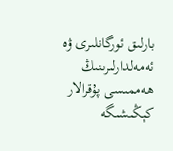بارلىق ئورگانلىرى ۋە ئەمەلدارلىرىنىڭ ھەممىسى پۇقرالار كېڭىشىگە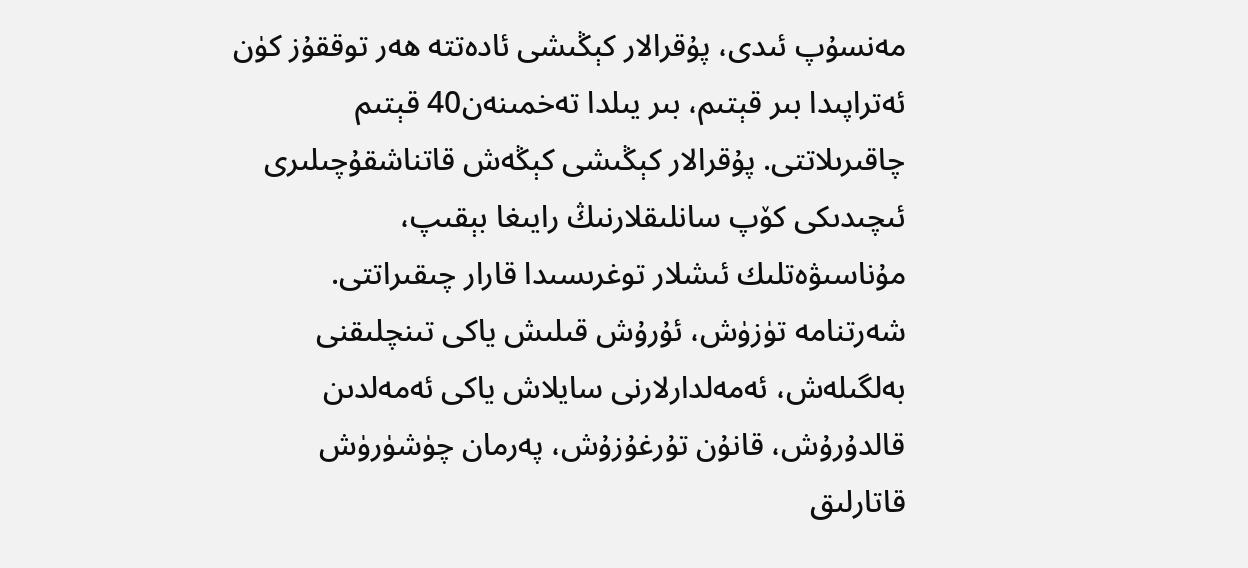مەنسۇپ ئىدى، پۇقرالار كېڭىشى ئادەتتە ھەر توققۇز كۈن ئەتراپىدا بىر قېتىم، بىر يىلدا تەخمىنەن40 قېتىم چاقىرىلاتتى. پۇقرالار كېڭىشى كېڭەش قاتناشقۇچىلىرى ئىچىدىكى كۆپ سانلىقلارنىڭ رايىغا بېقىپ، مۇناسىۋەتلىك ئىشلار توغرىسىدا قارار چىقىراتتى. شەرتنامە تۈزۈش، ئۇرۇش قىلىش ياكى تىنچلىقنى بەلگىلەش، ئەمەلدارلارنى سايلاش ياكى ئەمەلدىن قالدۇرۇش، قانۇن تۇرغۇزۇش، پەرمان چۈشۈرۈش قاتارلىق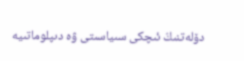دۆلەتنىڭ ئىچكى سىياسىتى ۋە دىپلوماتىيە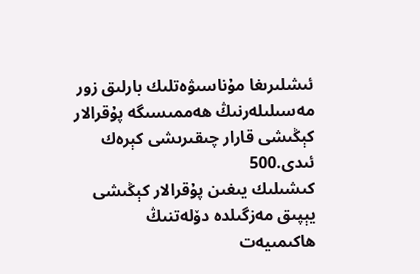ئىشلىرىغا مۇناسىۋەتلىك بارلىق زور مەسىلىلەرنىڭ ھەممىسىگە پۇقرالار كېڭىشى قارار چىقىرىشى كېرەك ئىدى.500
كىشىلىك يىغىن پۇقرالار كېڭىشى يېپىق مەزگىلدە دۆلەتنىڭ ھاكىمىيەت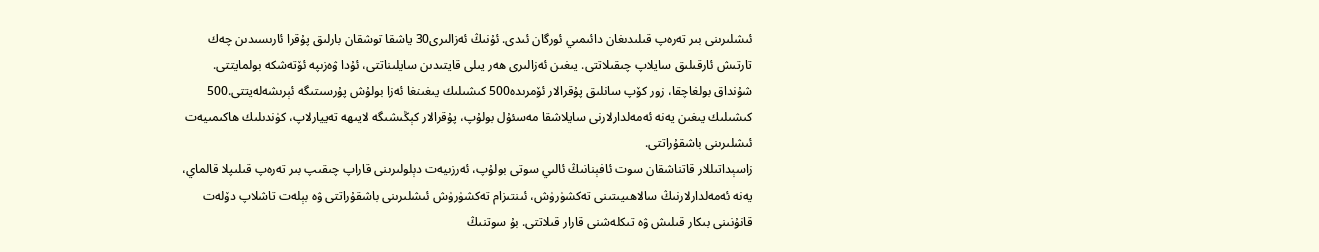ئىشلىرىنى بىر تەرەپ قىلىدىغان دائىمىي ئورگان ئىدى. ئۇنىڭ ئەزالىرى30 ياشقا توشقان بارلىق پۇقرا ئارىسىدىن چەك تارتىش ئارقىلىق سايلاپ چىقىلاتتى. يىغىن ئەزالىرى ھەر يىلى قايتىدىن سايلىناتتى، ئۇدا ۋەزىپە ئۆتەشكە بولمايتتى. شۇنداق بولغاچقا، زور كۆپ سانلىق پۇقرالار ئۆمرىدە500 كىشىلىك يىغىنغا ئەزا بولۇش پۇرسىتىگە ئېرىشەلەيتتى.500 كىشىلىك يىغىن يەنە ئەمەلدارلارنى سايلاشقا مەسئۇل بولۇپ، پۇقرالار كېڭىشىگە لايىھە تەييارلاپ، كۈندىلىك ھاكىمىيەت ئىشلىرىنى باشقۇراتتى.
زاسېداتىللار قاتناشقان سوت ئافېنانىڭ ئالىي سوتى بولۇپ، ئەرزىيەت دېلولىرىنى قاراپ چىقىپ بىر تەرەپ قىلىپلا قالماي، يەنە ئەمەلدارلارنىڭ سالاھىيىتىنى تەكشۈرۈش، ئىنتىزام تەكشۈرۈش ئىشلىرىنى باشقۇراتتى ۋە بېلەت تاشلاپ دۆلەت قانۇنىنى بىكار قىلىش ۋە تىكلەشنى قارار قىلاتتى. بۇ سوتنىڭ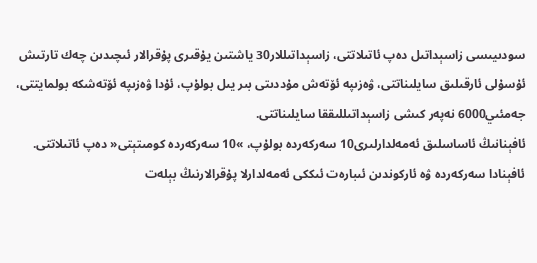سودىيىسى زاسېداتىل دەپ ئاتىلاتتى، زاسېداتىللار30 ياشتىن يۇقىرى پۇقرالار ئىچىدىن چەك تارتىش ئۇسۇلى ئارقىلىق سايلىناتتى، ۋەزىپە ئۆتەش مۇددىتى بىر يىل بولۇپ، ئۇدا ۋەزىپە ئۆتەشكە بولمايتتى، جەمئىي6000 نەپەر كىشى زاسېداتىللىققا سايلىناتتى.
ئافېنانىڭ ئاساسلىق ئەمەلدارلىرى10 سەركەردە بولۇپ، »10 سەركەردە كومىتېتى« دەپ ئاتىلاتتى. ئافېنادا سەركەردە ۋە ئاركوندىن ئىبارەت ئىككى ئەمەلدارلا پۇقرالارنىڭ بېلەت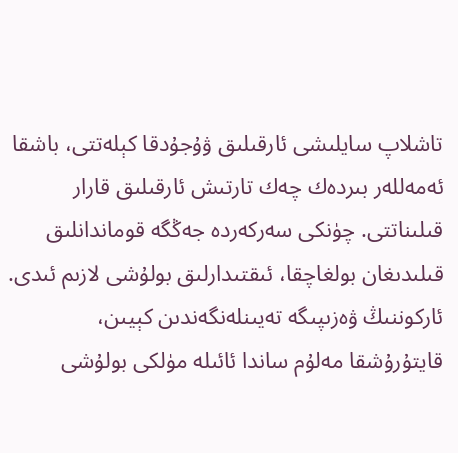تاشلاپ سايلىشى ئارقىلىق ۋۇجۇدقا كېلەتتى، باشقا ئەمەللەر بىردەك چەك تارتىش ئارقىلىق قارار قىلىناتتى. چۈنكى سەركەردە جەڭگە قوماندانلىق قىلىدىغان بولغاچقا، ئىقتىدارلىق بولۇشى لازىم ئىدى. ئاركوننىڭ ۋەزىپىگە تەيىنلەنگەندىن كېيىن، قايتۇرۇشقا مەلۇم ساندا ئائىلە مۈلكى بولۇشى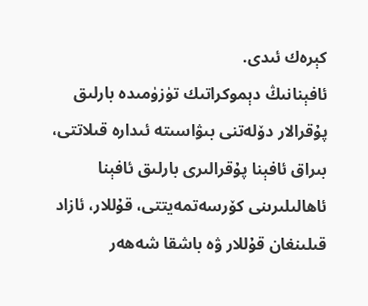كېرەك ئىدى.
ئافېنانىڭ دېموكراتىك تۈزۈمىدە بارلىق پۇقرالار دۆلەتنى بىۋاسىتە ئىدارە قىلاتتى، بىراق ئافېنا پۇقرالىرى بارلىق ئافېنا ئاھالىلىرىنى كۆرسەتمەيتتى، قۇللار، ئازاد قىلىنغان قۇللار ۋە باشقا شەھەر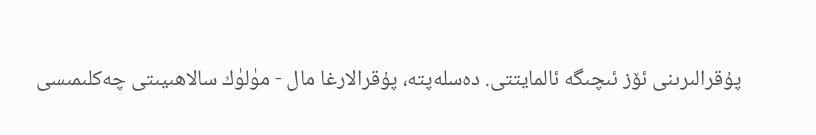پۇقرالىرىنى ئۆز ئىچىگە ئالمايتتى. دەسلەپتە، پۇقرالارغا مال - مۈلۈك سالاھىيىتى چەكلىمىسى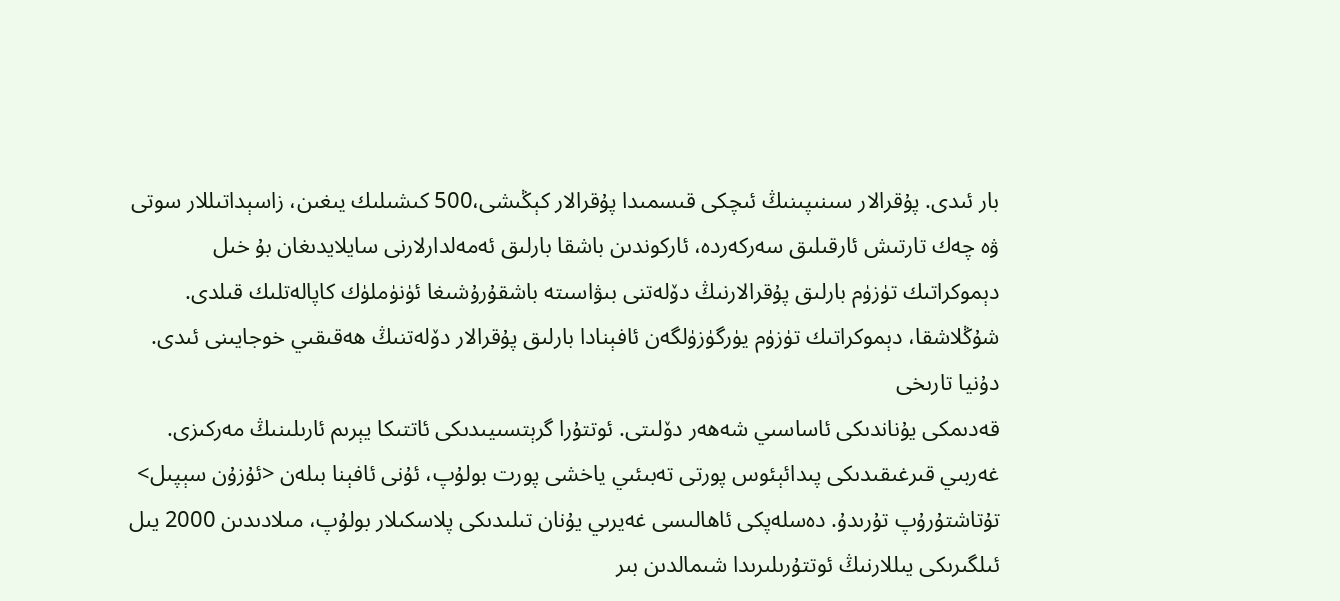بار ئىدى. پۇقرالار سىنىپىنىڭ ئىچكى قىسمىدا پۇقرالار كېڭىشى،500 كىشىلىك يىغىن، زاسېداتىللار سوتى ۋە چەك تارتىش ئارقىلىق سەركەردە، ئاركوندىن باشقا بارلىق ئەمەلدارلارنى سايلايدىغان بۇ خىل دېموكراتىك تۈزۈم بارلىق پۇقرالارنىڭ دۆلەتنى بىۋاسىتە باشقۇرۇشىغا ئۈنۈملۈك كاپالەتلىك قىلدى. شۇڭلاشقا، دېموكراتىك تۈزۈم يۈرگۈزۈلگەن ئافېنادا بارلىق پۇقرالار دۆلەتنىڭ ھەقىقىي خوجايىنى ئىدى.
دۇنيا تارىخى
قەدىمكى يۇناندىكى ئاساسىي شەھەر دۆلىتى. ئوتتۇرا گرېتسىيىدىكى ئاتتىكا يېرىم ئارىلىنىڭ مەركىزى. غەربىي قىرغىقىدىكى پىدائېئوس پورتى تەبىئىي ياخشى پورت بولۇپ، ئۇنى ئافېنا بىلەن <ئۇزۇن سېپىل> تۇتاشتۇرۇپ تۇرىدۇ. دەسلەپكى ئاھالىسى غەيرىي يۇنان تىلىدىكى پلاسكىلار بولۇپ، مىلادىدىن 2000 يىل ئىلگىرىكى يىللارنىڭ ئوتتۇرىلىرىدا شىمالدىن بىر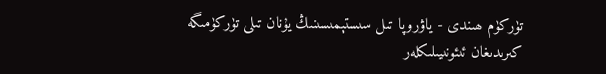تۈركۈم ھىندى - ياۋروپا تىل سىستېمىسىنىڭ يۇنان تىلى تۈركۈمىگە كىرىدىغان ئىئونىيىلىكلەر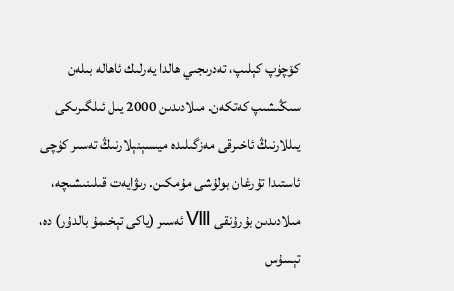كۆچۈپ كېلىپ، تەدرىجىي ھالدا يەرلىك ئاھالە بىلەن سىڭىشىپ كەتكەن. مىلادىدىن 2000 يىل ئىلگىرىكى يىللارنىڭ ئاخىرقى مەزگىلىدە ميىسېنېلارنىڭ تەسىر كۈچى ئاستىدا تۇرغان بولۇشى مۇمكىن. رىۋايەت قىلىنىشىچە، مىلادىدىن بۇرۇنقى Ⅷ ئەسىر (ياكى تېخىمۇ بالدۇر) دە، تېسۇس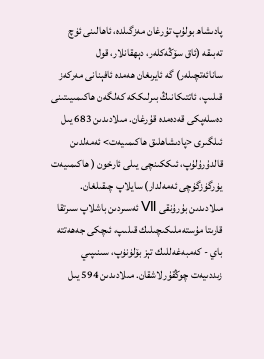پادىشاھ بولۇپ تۇرغان مەزگىلدە، ئاھالىنى ئۈچ تەبىقە (ئاق سۆڭەكلەر، دېھقانلار، قول سانائەتچىلەر) گە ئايرىغان ھەمدە ئافېنانى مەركەز قىلىپ، ئاتتىكانىڭ بىرلىككە كەلگەن ھاكىمىيىتىنى دەسلەپكى قەدەمدە قۇرغان. مىلادىدىن 683 يىل ئىلگىرى <پادىشاھلىق ھاكىمىيەت> ئەمەلدىن قالدۇرۇلۇپ، ئىككىنچى يىلى ئارخون ( ھاكىمىيەت يۈرگۈزگۈچى ئەمەلدار) سايلاپ چىقىلغان. مىلادىدىن بۇرۇنقى Ⅶ ئەسىردىن باشلاپ سىرتقا قارىتا مۇستەملىكىچىلىك قىلىپ، ئىچكى جەھەتتە باي - كەمبەغەللىك تېز بۆلۈنۈپ، سىنىپىي زىددىيەت چوڭقۇرلاشقان. مىلادىدىن 594 يىل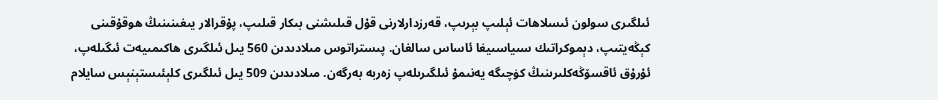ئىلگىرى سولون ئىسلاھات ئېلىپ بېرىپ، قەرزدارلارنى قۇل قىلىشنى بىكار قىلىپ، پۇقرالار يىغىنىنىڭ ھوقۇقىنى كېڭەيتىپ، دېموكراتىك سىياسىيغا ئاساس سالغان. پىستراتوس مىلادىدىن 560 يىل ئىلگىرى ھاكىمىيەت ئىگىلەپ، ئۇرۇق ئاقسۆڭەكلىرىنىڭ كۈچىگە يەنىمۇ ئىلگىرىلەپ زەربە بەرگەن. مىلادىدىن 509 يىل ئىلگىرى كلېئىستېنېس سايلام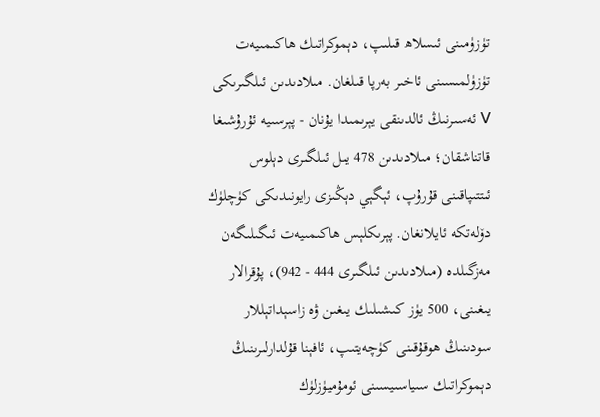تۈزۈمىنى ئىسلاھ قىلىپ، دېموكراتىك ھاكىمىيەت تۈزۈلمىسىنى ئاخىر بەرپا قىلغان. مىلادىدىن ئىلگىرىكى Ⅴ ئەسىرنىڭ ئالدىنقى يېرىمىدا يۇنان - پېرسىيە ئۇرۇشىغا قاتناشقان؛ مىلادىدىن 478 يىل ئىلگىرى دېلوس ئىتتىپاقىنى قۇرۇپ، ئېگېي دېڭىزى رايونىدىكى كۈچلۈك دۆلەتكە ئايلانغان. پېرىكلېس ھاكىمىيەت ئىگىلىگەن مەزگىلدە (مىلادىدىن ئىلگىرى 444 - 942)، پۇقرالار يىغىنى، 500 يۈز كىشىلىك يىغىن ۋە زاسېداتېللار سودىنىڭ ھوقۇقىنى كۈچەيتىپ، ئافېنا قۇلدارلىرىنىڭ دېموكراتىك سىياسىيسىنى ئومۇميۈزلۈك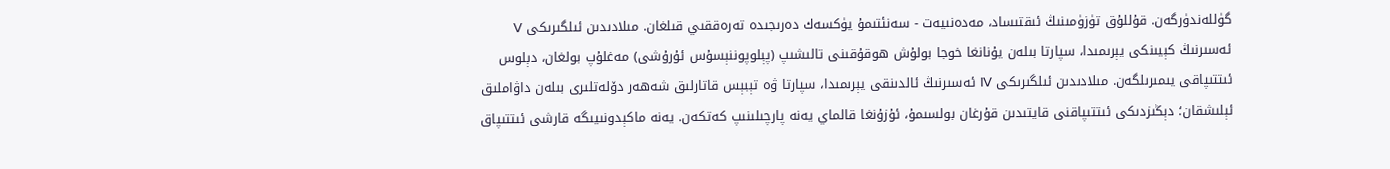گۈللەندۈرگەن. قۇللۇق تۈزۈمىنىڭ ئىقتىساد، مەدەنىيەت - سەنئتىمۇ يۈكسەك دەرىجىدە تەرەققىي قىلغان. مىلادىدىن ئىلگىرىكى Ⅴ ئەسىرنىڭ كېيىنكى يېرىمىدا، سپارتا بىلەن يۇنانغا خوجا بولۇش ھوقۇقىنى تالىشىپ (پېلوپوننېسۇس ئۇرۇشى) مەغلۇپ بولغان، دېلوس ئىتتىپاقى يىمىرىلگەن. مىلادىدىن ئىلگىرىكى Ⅳ ئەسىرنىڭ ئالدىنقى يېرىمىدا، سپارتا ۋە تېبېس قاتارلىق شەھەر دۆلەتلىرى بىلەن داۋاملىق ئېلىشقان؛ دېڭىزدىكى ئىتتىپاقنى قايتىدىن قۇرغان بولسىمۇ، ئۇزۇنغا قالماي يەنە پارچىلىنىپ كەتكەن. يەنە ماكېدونىيىگە قارشى ئىتتىپاق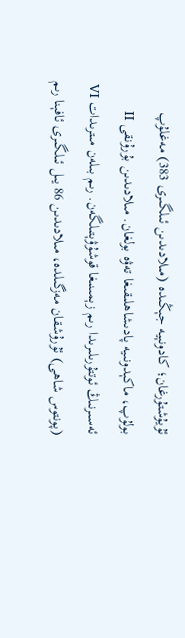ئۇيۇشتۇرغان؛ كادونېيە جېڭىدە (مىلادىدىن ئىلگىرى 383) مەغلۇپ بولۇپ، ماكېدونىيە پادىشاھلىقىغا تەۋە بولغان. مىلادىدىن بۇرۇنقى Ⅱ ئەسىرنىڭ ئوتتۇرىلىرىدا رىم زېمىنىغا قوشۇۋېتىلگەن. رىم بىلەن مىترىدات Ⅵ (پونتوس شاھى) ئۇرۇشقان مەزگىلدە، مىلادىدىن 86 يىل ئىلگىرى ئافېنا رىم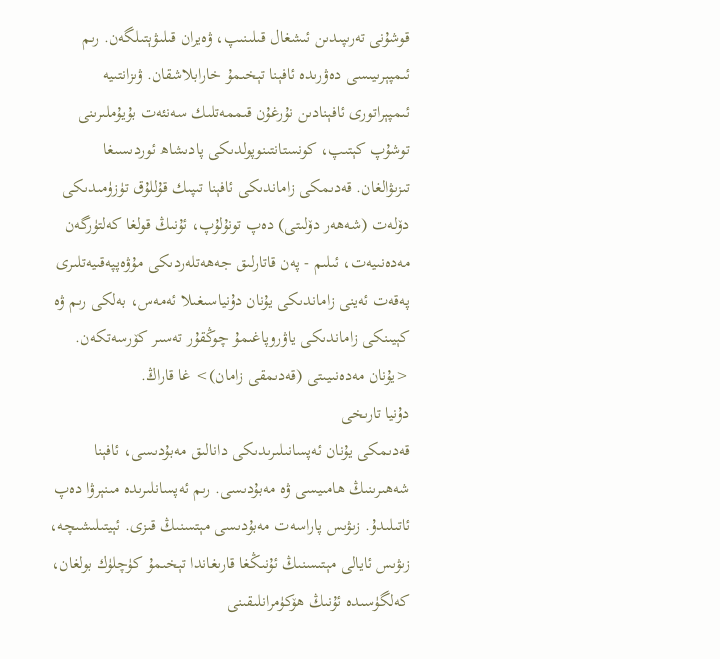قوشۇنى تەرىپىدىن ئىشغال قىلىنىپ، ۋەيران قىلىۋېتىلگەن. رىم ئىمپېرىيىسى دەۋرىدە ئافېنا تېخىمۇ خارابلاشقان. ۋىزانتىيە ئىمپېراتورى ئافېنادىن نۇرغۇن قىممەتلىك سەنئەت بۇيۇملىرىنى توشۇپ كېتىپ، كونستانتىنوپولدىكى پادىشاھ ئوردىسىغا تىزىۋالغان. قەدىمكى زاماندىكى ئافېنا تىپىك قۇللۇق تۈزۈمىدىكى دۆلەت (شەھەر دۆلىتى) دەپ تونۇلۇپ، ئۇنىڭ قولغا كەلتۈرگەن مەدەنىيەت، ئىلىم - پەن قاتارلىق جەھەتلەردىكى مۇۋەپپەقىيەتلىرى پەقەت ئەينى زاماندىكى يۇنان دۇنياسىغىلا ئەمەس، بەلكى رىم ۋە كېيىنكى زاماندىكى ياۋروپاغىمۇ چوڭقۇر تەسىر كۆرسەتكەن. <يۇنان مەدەنىيىتى (قەدىمقى زامان)> غا قاراڭ.
دۇنيا تارىخى
قەدىمكى يۇنان ئەپسانىلىرىدىكى دانالىق مەبۇدىسى، ئافېنا شەھىرىنىڭ ھامىيسى ۋە مەبۇدىسى. رىم ئەپسانلىرىدە مىنېرۋا دەپ ئاتىلىدۇ. زىۋىس پاراسەت مەبۇدىسى مېتسنىڭ قىزى. ئېيتىلىشىچە، زىۋىس ئايالى مېتىسنىڭ ئۇنىڭغا قارىغاندا تېخىمۇ كۈچلۈك بولغان، كەلگۈسىدە ئۇنىڭ ھۆكۈمرانلىقىنى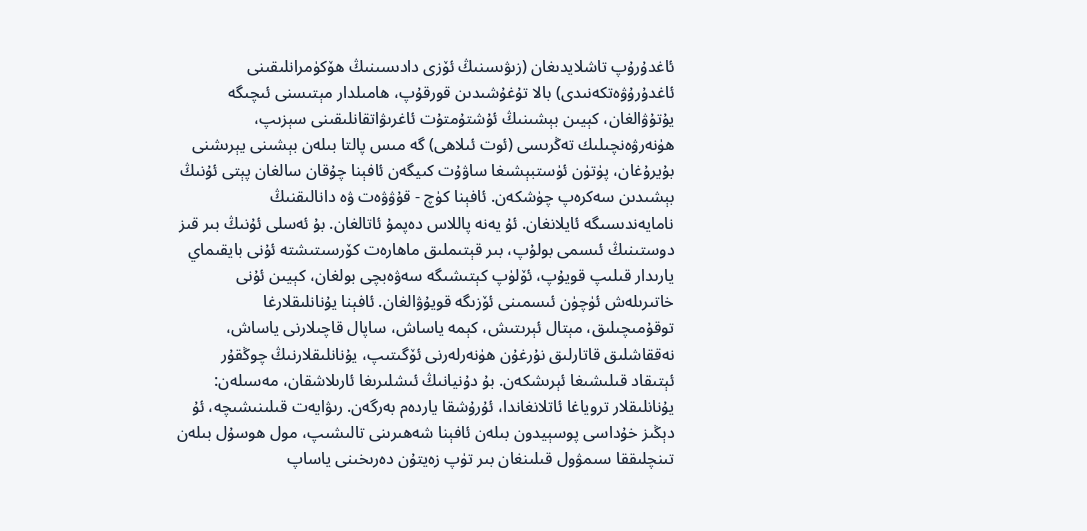ئاغدۇرۇپ تاشلايدىغان (زىۋىسنىڭ ئۆزى دادىسىنىڭ ھۆكۈمرانلىقىنى ئاغدۇرۇۋەتكەنىدى) بالا تۇغۇشىدىن قورقۇپ، ھامىلدار مېتىسنى ئىچىگە يۇتۇۋالغان، كېيىن بېشىنىڭ ئۇشتۇمتۇت ئاغرىۋاتقانلىقىنى سېزىپ، ھۈنەرۋەنچىلىك تەڭرىسى (ئوت ئىلاھى) گە مىس پالتا بىلەن بېشىنى يېرىشنى بۇيرۇغان، پۈتۈن ئۈستبېشىغا ساۋۇت كىيگەن ئافېنا چۇقان سالغان پېتى ئۇنىڭ بېشىدىن سەكرەپ چۈشكەن. ئافېنا كۈچ - قۇۋۋەت ۋە دانالىقنىڭ نامايەندىسىگە ئايلانغان. ئۇ يەنە پاللاس دەپمۇ ئاتالغان. بۇ ئەسلى ئۇنىڭ بىر قىز دوستىنىڭ ئىسمى بولۇپ، بىر قېتىملىق ماھارەت كۆرسىتىشتە ئۇنى بايقىماي يارىدار قىلىپ قويۇپ، ئۆلۈپ كېتىشىگە سەۋەبچى بولغان، كېيىن ئۇنى خاتىرىلەش ئۈچۈن ئىسمىنى ئۆزىگە قويۇۋالغان. ئافېنا يۇنانلىقلارغا توقۇمىچىلىق، مېتال ئېرىتىش، كېمە ياساش، ساپال قاچىلارنى ياساش، نەققاشلىق قاتارلىق نۇرغۇن ھۈنەرلەرنى ئۆگىتىپ، يۇنانلىقلارنىڭ چوڭقۇر ئېتىقاد قىلىشىغا ئېرىشكەن. بۇ دۇنيانىڭ ئىشلىرىغا ئارىلاشقان، مەسىلەن: يۇنانلىقلار تروياغا ئاتلانغاندا، ئۇرۇشقا ياردەم بەرگەن. رىۋايەت قىلىنىشىچە، ئۇ دېڭىز خۇداسى پوسېيدون بىلەن ئافېنا شەھىرىنى تالىشىپ، مول ھوسۇل بىلەن تىنچلىققا سىمۋول قىلىنغان بىر تۈپ زەيتۇن دەرىخىنى ياساپ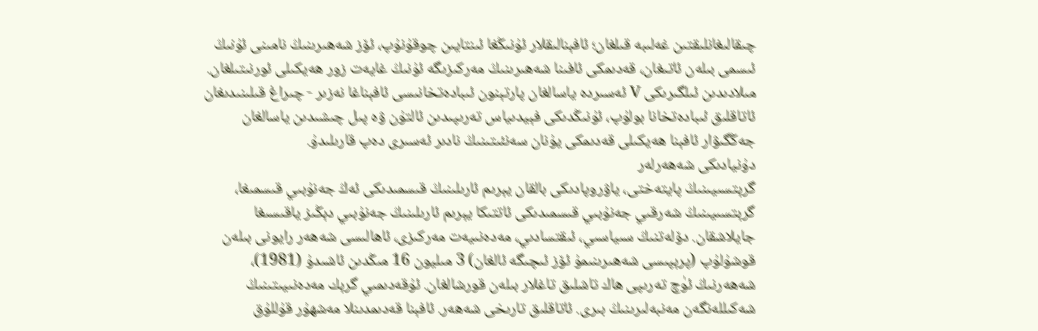چىقالىغانلىقتىن غەلىبە قىلغان؛ ئافېنالىقلار ئۇنىڭغا ئىنتايىن چوقۇنۇپ، ئۆز شەھىرىنىڭ نامىنى ئۇنىڭ ئىسمى بىلەن ئاتىغان، قەدىمكى ئافىنا شەھىرىنىڭ مەركىزىگە ئۇنىڭ غايەت زور ھەيكىلى ئورنىتىلغان. مىلادىدىن ئىلگىرىكى Ⅴ ئەسىردە ياسالغان پارتېنون ئىبادەتخانىسى ئافېناغا نەزىر - چىراغ قىلىنىدىغان ئاتاقلىق ئىبادەتخانا بولۇپ، ئۇنىڭدىكى فېيدىياس تەرىپىدىن ئالتۇن ۋە پىل چىشىدىن ياسالغان جەڭگىۋار ئافېنا ھەيكىلى قەدىمكى يۇنان سەنئىتىنىڭ نادىر ئەسىرى دەپ قارىلىدۇ.
دۇنيادىكى شەھەرلەر
گرېتسىيىنىڭ پايتەختى، ياۋروپادىكى بالقان يېرىم ئارىلىنىڭ قىسمىدىكى ئەڭ جەنۇبىي قىسمىغا، گرېتسىيىنىڭ شەرقىي جەنۇبىي قىسمىدىكى ئاتتىكا يېرىم ئارىلىنىڭ جەنۇبىي دېڭىز ياقىسىغا جايلاشقان. دۆلەتنىڭ سىياسىي، ئىقتسادىي، مەدەنىيەت مەركىزى، ئاھالىسى شەھەر رايونى بىلەن قوشۇلۇپ (پرېپىسى شەھىرىنىمۇ ئۆز ئىچىگە ئالغان) 3 مىليون 16 مىڭدىن ئاشىدۇ (1981)، شەھەرنىڭ ئۈچ تەرىپى ھاك تاشلىق تاغلار بىلەن قورشالغان. ئۇقەدىمىي گرېك مەدەنىيىتىنىڭ شەكىللەنگەن مەنبەلىرىنىڭ بىرى. ئاتاقلىق تارىخى شەھەر. ئافېنا قەدىمدىنلا مەشھۇر قۇللۇق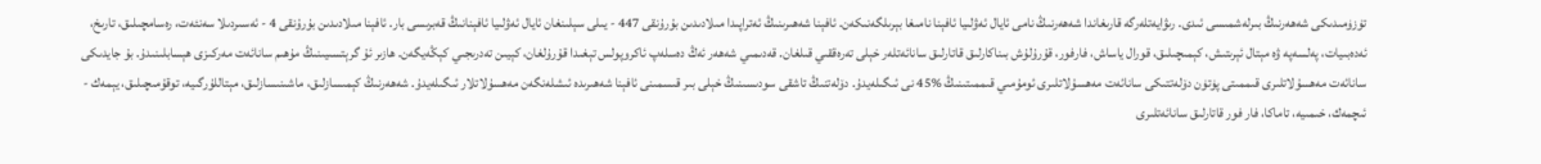تۈزۈمىدىكى شەھەرنىڭ بىرلەشمىسى ئىدى. رىۋايەتلەرگە قارىغاندا شەھەرنىڭ نامى ئايال ئەۋلىيا ئافېنا نامىغا بېرىلگەنىكەن. ئافېنا شەھىرىنىڭ ئەتراپىدا مىلادىدىن بۇرۇنقى 447 - يىلى سېلىنغان ئايال ئەۋلىيا ئافېنانىڭ قەبرىسى بار. ئافېنا مىلادىدىن بۇرۇنقى 4 - ئەسىردىلا سەنئەت، رەسامچىلىق، تارىخ، ئەدەبىيات، پەلسەپە ۋە مېتال ئېرىتىش، كېمىچىلىق، قورال ياساش، فارفور، قۇرۇلۇش بىناكارلىق قاتارلىق سانائەتلەر خېلى تەرەققىي قىلغان. قەدىمىي شەھەر ئەڭ دەسلەپ ئاكروپولس تېغىدا قۇرۇلغان، كېيىن تەدرىجىي كېڭەيگەن. ھازىر ئۇ گرېتسىيىنىڭ مۇھىم سانائەت مەركىزى ھېسابلىنىدۇ. بۇ جايدىكى سانائەت مەھسۇلاتلىرى قىممىتى پۈتۈن دۆلەتتىكى سانائەت مەھسۇلاتلىرى ئومۇمىي قىممىتىنىڭ %45 نى ئىگىلەيدۇ. دۆلەتنىڭ تاشقى سودىسىنىڭ خېلى بىر قىسمىنى ئافېنا شەھىرىدە ئىشلەنگەن مەھسۇلاتلار ئىگىلەيدۇ. شەھەرنىڭ كېمىسازلىق، ماشىنىسازلىق، مېتاللۇرگىيە، توقۇمىچىلىق، يېمەك - ئىچمەك، خىمىيە، تاماكا، فار فور قاتارلىق سانائەتلىرى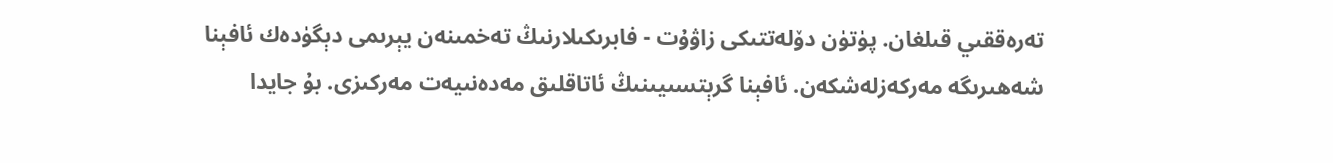تەرەققىي قىلغان. پۈتۈن دۆلەتتىكى زاۋۇت - فابرىكىلارنىڭ تەخمىنەن يېرىمى دېگۈدەك ئافېنا شەھىرىگە مەركەزلەشكەن. ئافېنا گرېتسىيىنىڭ ئاتاقلىق مەدەنىيەت مەركىزى. بۇ جايدا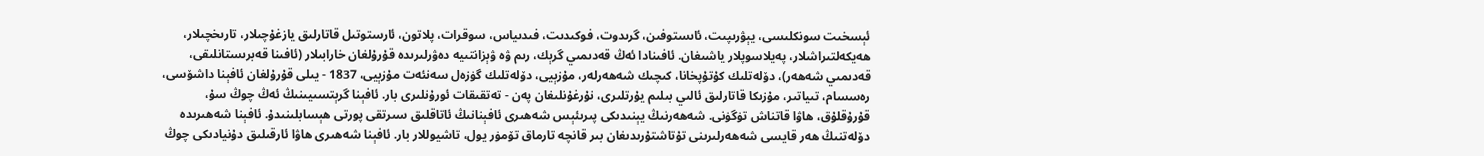ئېسخىت سونكلىسى، يېۋرىپىت، ئاىستوفىن، گرىدوت، فوكىدىت، فىدىياس، سوقرات، پلاتون، ئارستوتىل قاتارلىق يازغۇچىلار، تارىخچىلار، ھەيكەلتىراشلار، پەيلاسوپلار ياشىغان. ئافىنادا ئەڭ قەدىمىي گرېك، رىم ۋە ۋېزانتىيە دەۋرلىرىدە قۇرۇلغان خارابىلار (ئافىنا قەبرىستانلىقى، قەدىمىي شەھەر)، دۆلەتلىك كۇتۇپخانا، كىچىك شەھەرلەر، مۇزېيى، دۆلەتلىك گۈزەل سەنئەت مۇزېيى، 1837 - يىلى قۇرۇلغان ئافېنا داشۆسى، رەسسام، تىياتىر، مۇزىكا قاتارلىق ئالىي بىلىم يۇرتلىرى، نۇرغۇنلىغان پەن - تەتقىقات ئورۇنلىرى بار. ئافېنا گرېتسىيىنىڭ ئەڭ چوڭ سۇ، قۇرۇقلۇق، ھاۋا قاتناش تۈگۈنى. شەھەرنىڭ يېنىدىكى پىرىئېس شەھىرى ئافېنانىڭ ئاتاقلىق سىرتقى پورتى ھېسابلىنىدۇ. ئافېنا شەھىرىدە دۆلەتنىڭ ھەر قايسى شەھەرلىرىنى تۇتاشتۇرىدىغان بىر قانچە تارماق تۆمۈر يول، تاشيوللار بار. ئافېنا شەھىرى ھاۋا ئارقىلىق دۇنيادىكى چوڭ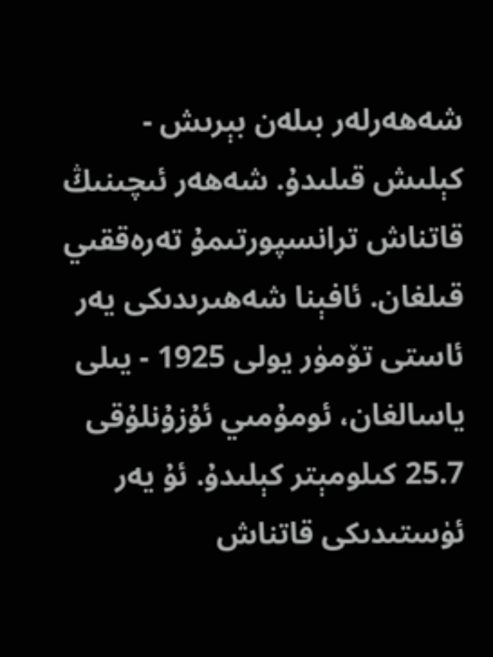شەھەرلەر بىلەن بېرىش - كېلىش قىلىدۇ. شەھەر ئىچىنىڭ قاتناش ترانسپورتىمۇ تەرەققىي قىلغان. ئافېنا شەھىرىدىكى يەر ئاستى تۆمۈر يولى 1925 - يىلى ياسالغان، ئومۇمىي ئۇزۇنلۇقى 25.7 كىلومېتر كېلىدۇ. ئۇ يەر ئۈستىدىكى قاتناش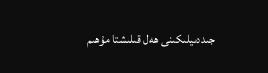جىددىيلىكىنى ھەل قىلىشتا مۇھىم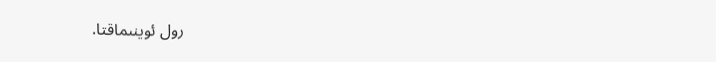رول ئوينىماقتا.